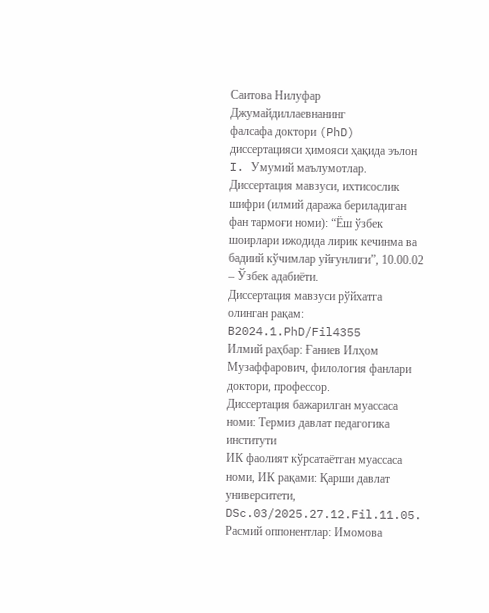Саитова Нилуфар Джумайдиллаевнанинг
фалсафа доктори (PhD) диссертацияси ҳимояси ҳақида эълон
I. Умумий маълумотлар. Диссертация мавзуси, ихтисослик шифри (илмий даража бериладиган фан тармоғи номи): “Ёш ўзбек шоирлари ижодида лирик кечинма ва бадиий кўчимлар уйғунлиги”, 10.00.02 – Ўзбек адабиёти.
Диссертация мавзуси рўйхатга олинган рақам: B2024.1.PhD/Fil4355
Илмий раҳбар: Ғаниев Илҳом Музаффарович, филология фанлари доктори, профессор.
Диссертация бажарилган муассаса номи: Термиз давлат педагогика институти
ИК фаолият кўрсатаётган муассаса номи, ИК рақами: Қарши давлат университети, DSc.03/2025.27.12.Fil.11.05.
Расмий оппонентлар: Имомова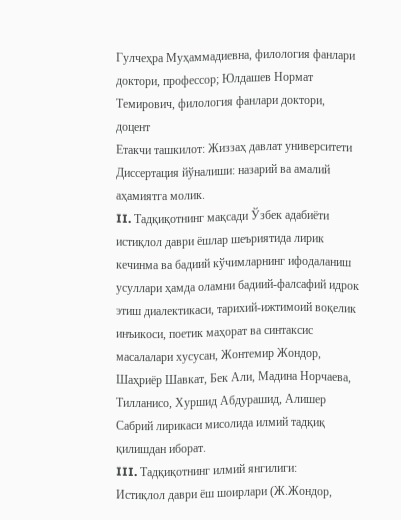Гулчеҳра Муҳаммадиевна, филология фанлари доктори, профессор; Юлдашев Нормат Темирович, филология фанлари доктори, доцент
Етакчи ташкилот: Жиззаҳ давлат университети
Диссертация йўналиши: назарий ва амалий аҳамиятга молик.
II. Тадқиқотнинг мақсади Ўзбек адабиёти истиқлол даври ёшлар шеъриятида лирик кечинма ва бадиий кўчимларнинг ифодаланиш усуллари ҳамда оламни бадиий-фалсафий идрок этиш диалектикаси, тарихий-ижтимоий воқелик инъикоси, поетик маҳорат ва синтаксис масалалари хусусан, Жонтемир Жондор, Шаҳриёр Шавкат, Бек Али, Мадина Норчаева, Тилланисо, Хуршид Абдурашид, Алишер Сабрий лирикаси мисолида илмий тадқиқ қилишдан иборат.
III. Тадқиқотнинг илмий янгилиги:
Истиқлол даври ёш шоирлари (Ж.Жондор,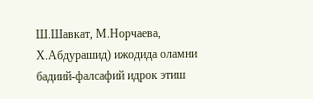Ш.Шавкат, М.Норчаева, Х.Абдурашид) ижодида оламни бадиий-фалсафий идрок этиш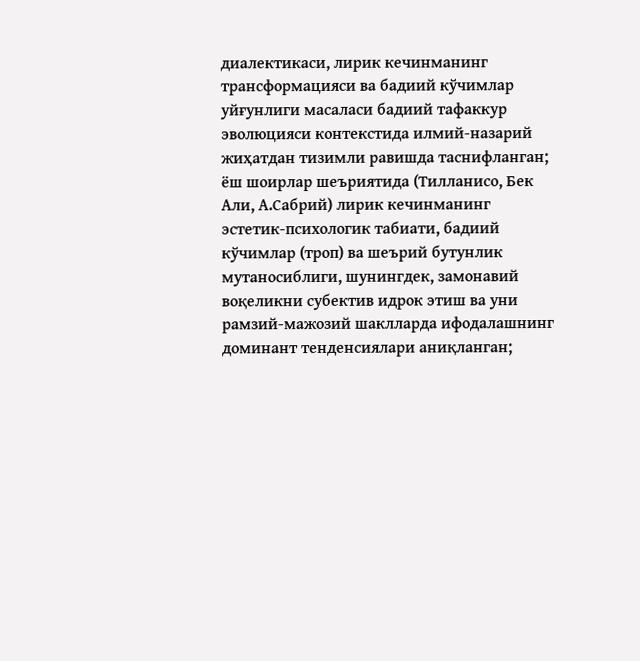диалектикаси, лирик кечинманинг трансформацияси ва бадиий кўчимлар уйғунлиги масаласи бадиий тафаккур эволюцияси контекстида илмий-назарий жиҳатдан тизимли равишда таснифланган;
ёш шоирлар шеъриятида (Тилланисо, Бек Али, А.Сабрий) лирик кечинманинг эстетик-психологик табиати, бадиий кўчимлар (троп) ва шеърий бутунлик мутаносиблиги, шунингдек, замонавий воқеликни субектив идрок этиш ва уни рамзий-мажозий шаклларда ифодалашнинг доминант тенденсиялари аниқланган;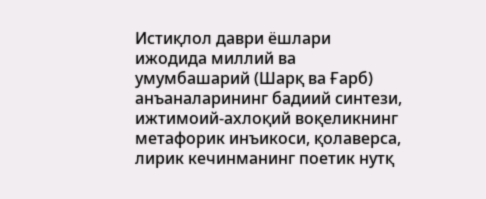Истиқлол даври ёшлари ижодида миллий ва умумбашарий (Шарқ ва Ғарб) анъаналарининг бадиий синтези, ижтимоий-ахлоқий воқеликнинг метафорик инъикоси, қолаверса, лирик кечинманинг поетик нутқ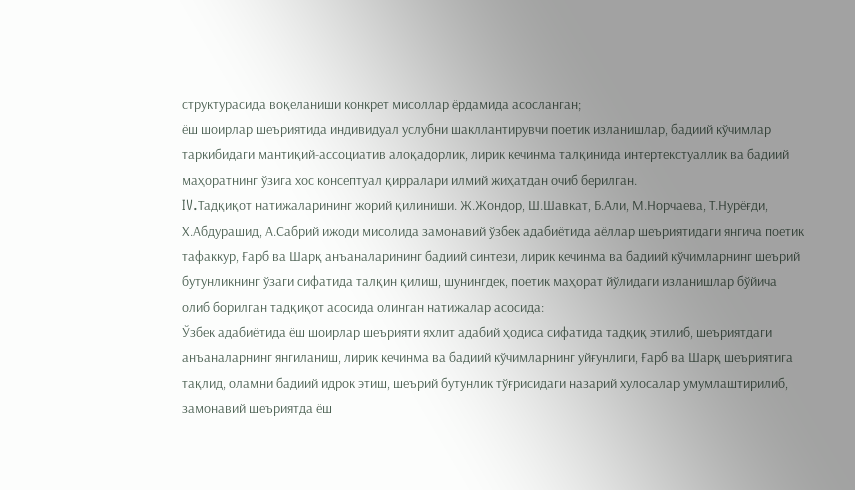структурасида воқеланиши конкрет мисоллар ёрдамида асосланган;
ёш шоирлар шеъриятида индивидуал услубни шакллантирувчи поетик изланишлар, бадиий кўчимлар таркибидаги мантиқий-ассоциатив алоқадорлик, лирик кечинма талқинида интертекстуаллик ва бадиий маҳоратнинг ўзига хос консептуал қирралари илмий жиҳатдан очиб берилган.
IV.Тадқиқот натижаларининг жорий қилиниши. Ж.Жондор, Ш.Шавкат, Б.Али, М.Норчаева, Т.Нурёғди, Х.Абдурашид, А.Сабрий ижоди мисолида замонавий ўзбек адабиётида аёллар шеъриятидаги янгича поетик тафаккур, Ғарб ва Шарқ анъаналарининг бадиий синтези, лирик кечинма ва бадиий кўчимларнинг шеърий бутунликнинг ўзаги сифатида талқин қилиш, шунингдек, поетик маҳорат йўлидаги изланишлар бўйича олиб борилган тадқиқот асосида олинган натижалар асосида:
Ўзбек адабиётида ёш шоирлар шеърияти яхлит адабий ҳодиса сифатида тадқиқ этилиб, шеъриятдаги анъаналарнинг янгиланиш, лирик кечинма ва бадиий кўчимларнинг уйғунлиги, Ғарб ва Шарқ шеъриятига тақлид, оламни бадиий идрок этиш, шеърий бутунлик тўғрисидаги назарий хулосалар умумлаштирилиб, замонавий шеъриятда ёш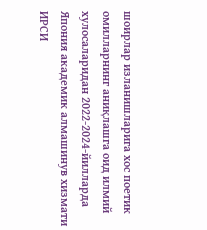шоирлар изланишларига хос поетик омилларнинг аниқлашга оид илмий хулосаларидан 2022-2024-йилларда Япония академик алмашинув хизмати ИРCИ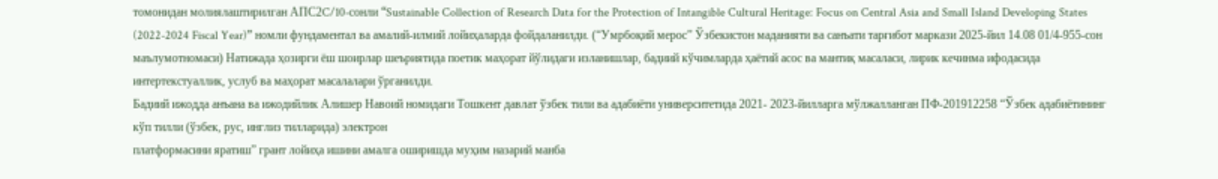томонидан молиялаштирилган АПC2C/10-сонли “Sustainable Collection of Research Data for the Protection of Intangible Cultural Heritage: Focus on Central Asia and Small Island Developing States (2022-2024 Fiscal Year)” номли фундаментал ва амалий-илмий лойиҳаларда фойдаланилди. (“Умрбоқий мерос” Ўзбекистон маданияти ва санъати тарғибот маркази 2025-йил 14.08 01/4-955-сон маълумотномаси) Натижада ҳозирги ёш шоирлар шеъриятида поетик маҳорат йўлидаги изланишлар, бадиий кўчимларда ҳаётий асос ва мантиқ масаласи, лирик кечинма ифодасида интертекстуаллик, услуб ва маҳорат масалалари ўрганилди.
Бадиий ижодда анъана ва ижодийлик Алишер Навоий номидаги Тошкент давлат ўзбек тили ва адабиёти университетида 2021- 2023-йилларга мўлжалланган ПФ-201912258 “Ўзбек адабиётининг кўп тилли (ўзбек, рус, инглиз тилларида) электрон
платформасини яратиш” грант лойиҳа ишини амалга оширишда муҳим назарий манба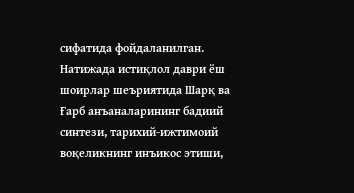сифатида фойдаланилган. Натижада истиқлол даври ёш шоирлар шеъриятида Шарқ ва Ғарб анъаналарининг бадиий синтези, тарихий-ижтимоий воқеликнинг инъикос этиши,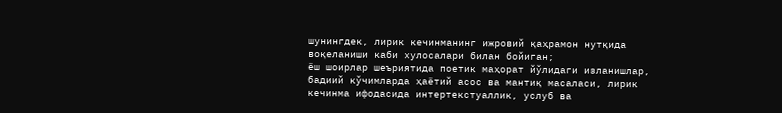шунингдек, лирик кечинманинг ижровий қаҳрамон нутқида воқеланиши каби хулосалари билан бойиган;
ёш шоирлар шеъриятида поетик маҳорат йўлидаги изланишлар, бадиий кўчимларда ҳаётий асос ва мантиқ масаласи, лирик кечинма ифодасида интертекстуаллик, услуб ва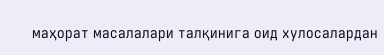маҳорат масалалари талқинига оид хулосалардан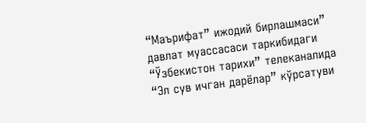“Маърифат” ижодий бирлашмаси” давлат муассасаси таркибидаги “Ўзбекистон тарихи” телеканалида “Эл сув ичган дарёлар” кўрсатуви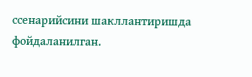ссенарийсини шакллантиришда фойдаланилган.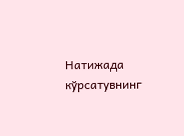Натижада кўрсатувнинг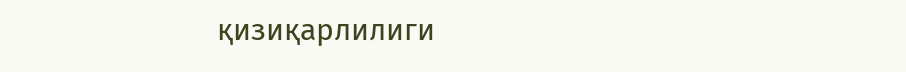қизиқарлилиги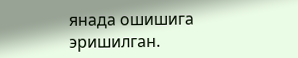янада ошишига эришилган.